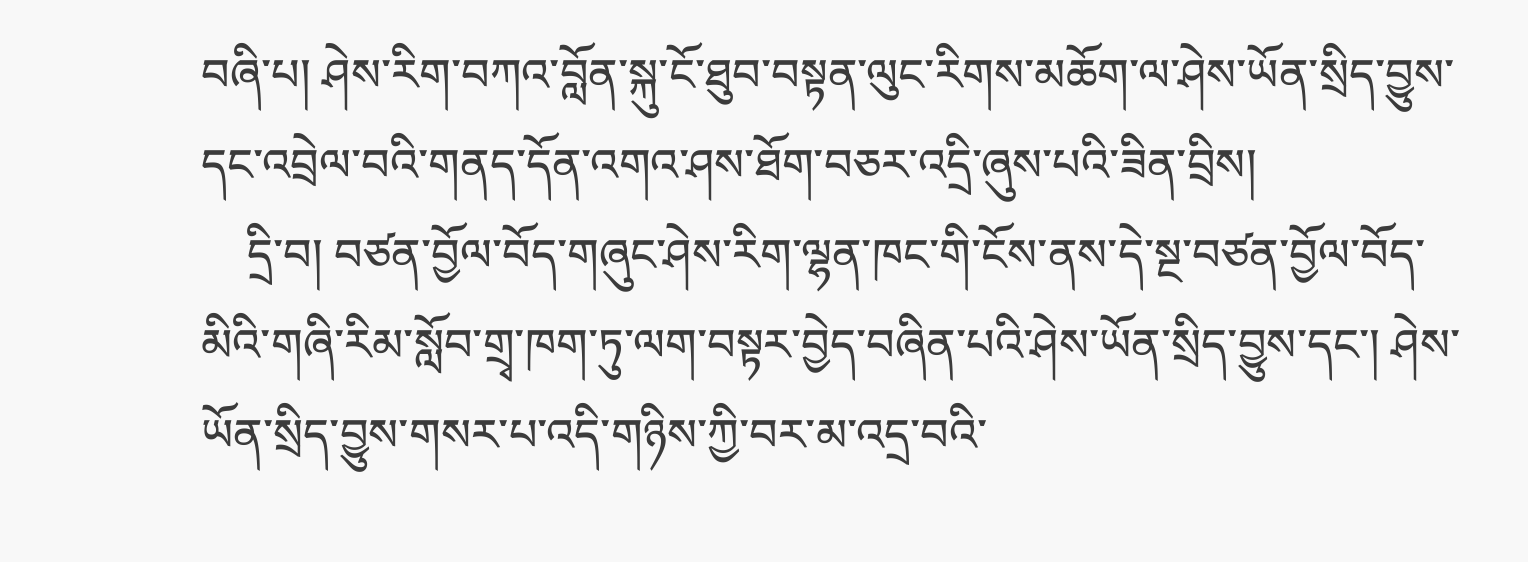བཞི་པ། ཤེས་རིག་བཀའ་བློན་སྐུ་ངོ་ཐུབ་བསྟན་ལུང་རིགས་མཆོག་ལ་ཤེས་ཡོན་སྲིད་བྱུས་དང་འབྲེལ་བའི་གནད་དོན་འགའ་ཤས་ཐོག་བཅར་འདྲི་ཞུས་པའི་ཟིན་བྲིས།
    དྲི་བ། བཙན་བྱོལ་བོད་གཞུང་ཤེས་རིག་ལྷན་ཁང་གི་ངོས་ནས་དེ་སྔ་བཙན་བྱོལ་བོད་མིའི་གཞི་རིམ་སློབ་གྲྭ་ཁག་ཏུ་ལག་བསྟར་བྱེད་བཞིན་པའི་ཤེས་ཡོན་སྲིད་བྱུས་དང་། ཤེས་ཡོན་སྲིད་བྱུས་གསར་པ་འདི་གཉིས་ཀྱི་བར་མ་འདྲ་བའི་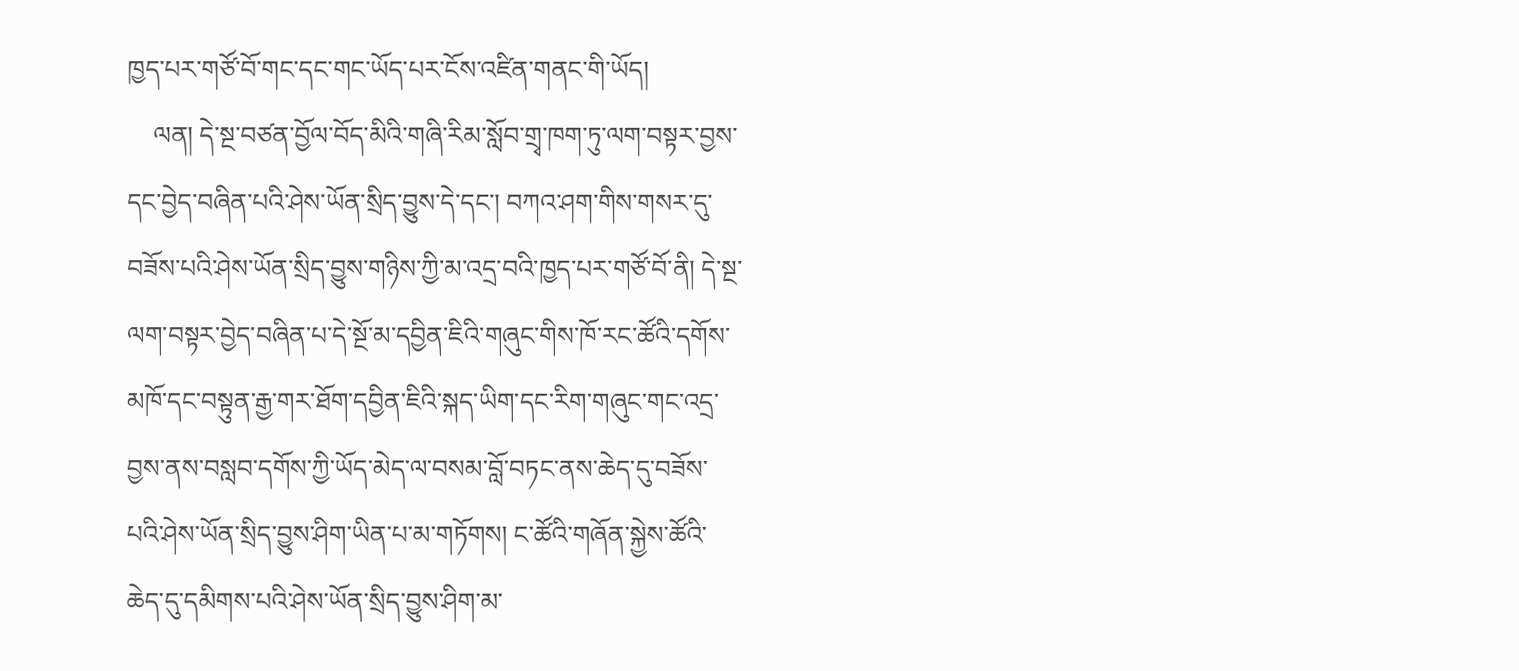ཁྱད་པར་གཙོ་བོ་གང་དང་གང་ཡོད་པར་ངོས་འཛིན་གནང་གི་ཡོད།
    ལན། དེ་སྔ་བཙན་བྱོལ་བོད་མིའི་གཞི་རིམ་སློབ་གྲྭ་ཁག་ཏུ་ལག་བསྟར་བྱས་དང་བྱེད་བཞིན་པའི་ཤེས་ཡོན་སྲིད་བྱུས་དེ་དང་། བཀའ་ཤག་གིས་གསར་དུ་བཟོས་པའི་ཤེས་ཡོན་སྲིད་བྱུས་གཉིས་ཀྱི་མ་འདྲ་བའི་ཁྱད་པར་གཙོ་བོ་ནི། དེ་སྔ་ལག་བསྟར་བྱེད་བཞིན་པ་དེ་སྔོ་མ་དབྱིན་ཇིའི་གཞུང་གིས་ཁོ་རང་ཚོའི་དགོས་མཁོ་དང་བསྟུན་རྒྱ་གར་ཐོག་དབྱིན་ཇིའི་སྐད་ཡིག་དང་རིག་གཞུང་གང་འདྲ་བྱས་ནས་བསླབ་དགོས་ཀྱི་ཡོད་མེད་ལ་བསམ་བློ་བཏང་ནས་ཆེད་དུ་བཟོས་པའི་ཤེས་ཡོན་སྲིད་བྱུས་ཤིག་ཡིན་པ་མ་གཏོགས། ང་ཚོའི་གཞོན་སྐྱེས་ཚོའི་ཆེད་དུ་དམིགས་པའི་ཤེས་ཡོན་སྲིད་བྱུས་ཤིག་མ་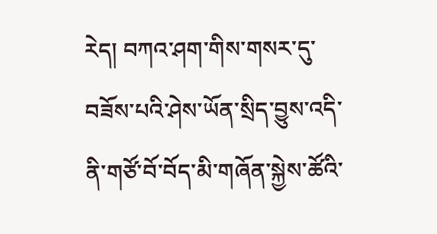རེད། བཀའ་ཤག་གིས་གསར་དུ་བཟོས་པའི་ཤེས་ཡོན་སྲིད་བྱུས་འདི་ནི་གཙོ་བོ་བོད་མི་གཞོན་སྐྱེས་ཚོའི་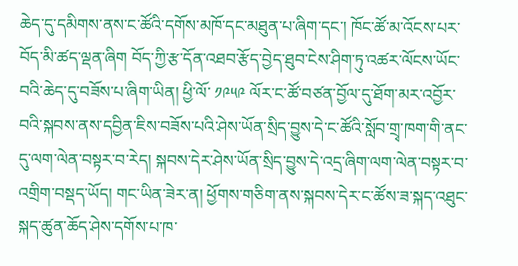ཆེད་དུ་དམིགས་ནས་ང་ཚོའི་དགོས་མཁོ་དང་མཐུན་པ་ཞིག་དང་། ཁོང་ཚོ་མ་འོངས་པར་བོད་མི་ཚད་ལྡན་ཞིག བོད་ཀྱི་རྩ་དོན་འཐབ་རྩོད་བྱེད་ཐུབ་ངེས་ཤིག་ཏུ་འཚར་ལོངས་ཡོང་བའི་ཆེད་དུ་བཟོས་པ་ཞིག་ཡིན། ཕྱི་ལོ་ ༡༩༥༩ ལོར་ང་ཚོ་བཙན་བྱོལ་དུ་ཐོག་མར་འབྱོར་བའི་སྐབས་ནས་དབྱིན་ཇིས་བཟོས་པའི་ཤེས་ཡོན་སྲིད་བྱུས་དེ་ང་ཚོའི་སློབ་གྲྭ་ཁག་གི་ནང་དུ་ལག་ལེན་བསྟར་བ་རེད། སྐབས་དེར་ཤེས་ཡོན་སྲིད་བྱུས་དེ་འདྲ་ཞིག་ལག་ལེན་བསྟར་བ་འགྲིག་བསྡད་ཡོད། གང་ཡིན་ཟེར་ན། ཕྱོགས་གཅིག་ནས་སྐབས་དེར་ང་ཚོས་ཟ་སྐད་འཐུང་སྐད་ཚུན་ཆོད་ཤེས་དགོས་པ་ཁ་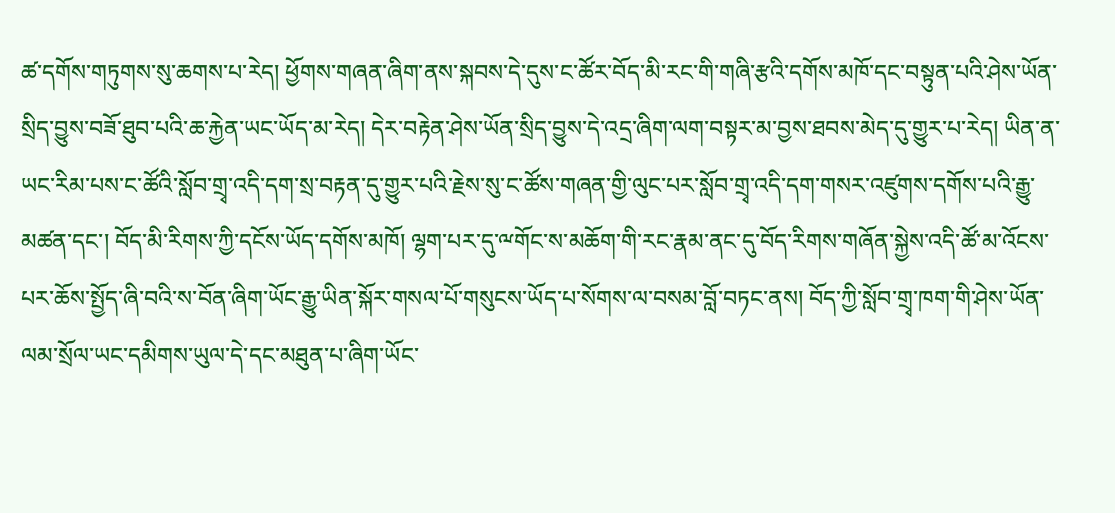ཚ་དགོས་གཏུགས་སུ་ཆགས་པ་རེད། ཕྱོགས་གཞན་ཞིག་ནས་སྐབས་དེ་དུས་ང་ཚོར་བོད་མི་རང་གི་གཞི་རྩའི་དགོས་མཁོ་དང་བསྟུན་པའི་ཤེས་ཡོན་སྲིད་བྱུས་བཟོ་ཐུབ་པའི་ཆ་རྐྱེན་ཡང་ཡོད་མ་རེད། དེར་བརྟེན་ཤེས་ཡོན་སྲིད་བྱུས་དེ་འདྲ་ཞིག་ལག་བསྟར་མ་བྱས་ཐབས་མེད་དུ་གྱུར་པ་རེད། ཡིན་ན་ཡང་རིམ་པས་ང་ཚོའི་སློབ་གྲྭ་འདི་དག་སྲ་བརྟན་དུ་གྱུར་པའི་རྗེས་སུ་ང་ཚོས་གཞན་གྱི་ལུང་པར་སློབ་གྲྭ་འདི་དག་གསར་འཛུགས་དགོས་པའི་རྒྱུ་མཚན་དང་། བོད་མི་རིགས་ཀྱི་དངོས་ཡོད་དགོས་མཁོ། ལྷག་པར་དུ་ྋགོང་ས་མཆོག་གི་རང་རྣམ་ནང་དུ་བོད་རིགས་གཞོན་སྐྱེས་འདི་ཚོ་མ་འོངས་པར་ཆོས་སྤྱོད་ཞི་བའི་ས་བོན་ཞིག་ཡོང་རྒྱུ་ཡིན་སྐོར་གསལ་པོ་གསུངས་ཡོད་པ་སོགས་ལ་བསམ་བློ་བཏང་ནས། བོད་ཀྱི་སློབ་གྲྭ་ཁག་གི་ཤེས་ཡོན་ལམ་སྲོལ་ཡང་དམིགས་ཡུལ་དེ་དང་མཐུན་པ་ཞིག་ཡོང་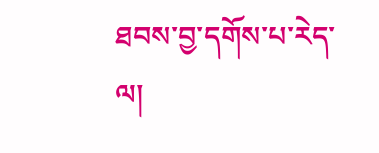ཐབས་བྱ་དགོས་པ་རེད་ལ།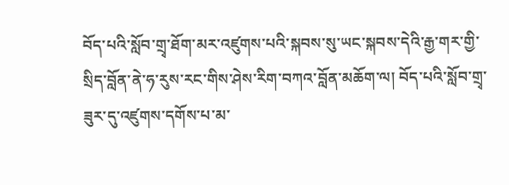བོད་པའི་སློབ་གྲྭ་ཐོག་མར་འཛུགས་པའི་སྐབས་སུ་ཡང་སྐབས་དེའི་རྒྱ་གར་གྱི་སྲིད་བློན་ནེ་ཧ་རུས་རང་གིས་ཤེས་རིག་བཀའ་བློན་མཆོག་ལ། བོད་པའི་སློབ་གྲྭ་ཟུར་དུ་འཛུགས་དགོས་པ་མ་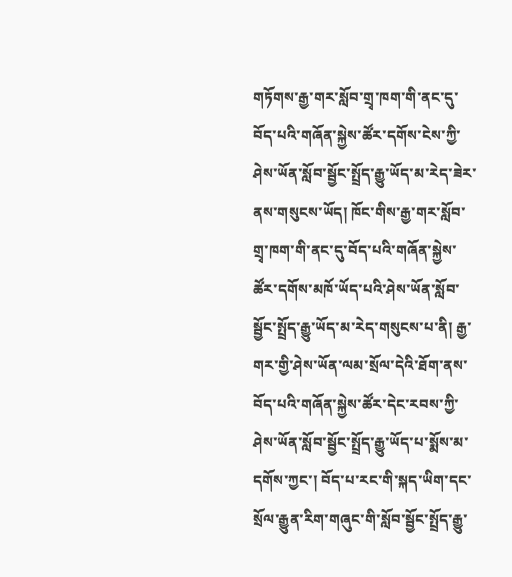གཏོགས་རྒྱ་གར་སློབ་གྲྭ་ཁག་གི་ནང་དུ་བོད་པའི་གཞོན་སྐྱེས་ཚོར་དགོས་ངེས་ཀྱི་ཤེས་ཡོན་སློབ་སྦྱོང་སྤྲོད་རྒྱུ་ཡོད་མ་རེད་ཟེར་ནས་གསུངས་ཡོད། ཁོང་གིས་རྒྱ་གར་སློབ་གྲྭ་ཁག་གི་ནང་དུ་བོད་པའི་གཞོན་སྐྱེས་ཚོར་དགོས་མཁོ་ཡོད་པའི་ཤེས་ཡོན་སློབ་སྦྱོང་སྤྲོད་རྒྱུ་ཡོད་མ་རེད་གསུངས་པ་ནི། རྒྱ་གར་གྱི་ཤེས་ཡོན་ལམ་སྲོལ་དེའི་ཐོག་ནས་བོད་པའི་གཞོན་སྐྱེས་ཚོར་དེང་རབས་ཀྱི་ཤེས་ཡོན་སློབ་སྦྱོང་སྤྲོད་རྒྱུ་ཡོད་པ་སྨོས་མ་དགོས་ཀྱང་། བོད་པ་རང་གི་སྐད་ཡིག་དང་སྲོལ་རྒྱུན་རིག་གཞུང་གི་སློབ་སྦྱོང་སྤྲོད་རྒྱུ་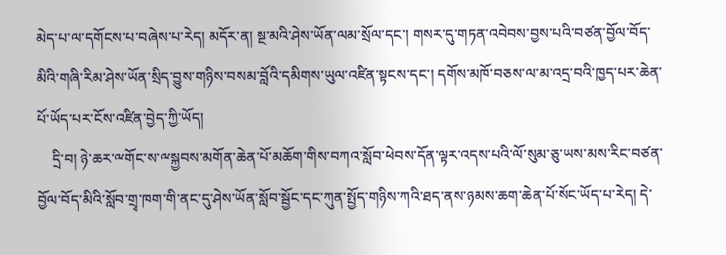མེད་པ་ལ་དགོངས་པ་བཞེས་པ་རེད། མདོར་ན། སྔ་མའི་ཤེས་ཡོན་ལམ་སྲོལ་དང་། གསར་དུ་གཏན་འབེབས་བྱས་པའི་བཙན་བྱོལ་བོད་མིའི་གཞི་རིམ་ཤེས་ཡོན་སྲིད་བྱུས་གཉིས་བསམ་བློའི་དམིགས་ཡུལ་འཛིན་སྟངས་དང་། དགོས་མཁོ་བཅས་ལ་མ་འདྲ་བའི་ཁྱད་པར་ཆེན་པོ་ཡོད་པར་ངོས་འཛིན་བྱེད་ཀྱི་ཡོད།
    དྲི་བ། ཉེ་ཆར་ྋགོང་ས་ྋསྐྱབས་མགོན་ཆེན་པོ་མཆོག་གིས་བཀའ་སློབ་ཕེབས་དོན་ལྟར་འདས་པའི་ལོ་སུམ་ཅུ་ཡས་མས་རིང་བཙན་བྱོལ་བོད་མིའི་སློབ་གྲྭ་ཁག་གི་ནང་དུ་ཤེས་ཡོན་སློབ་སྦྱོང་དང་ཀུན་སྤྱོད་གཉིས་ཀའི་ཐད་ནས་ཉམས་ཆག་ཆེན་པོ་སོང་ཡོད་པ་རེད། དེ་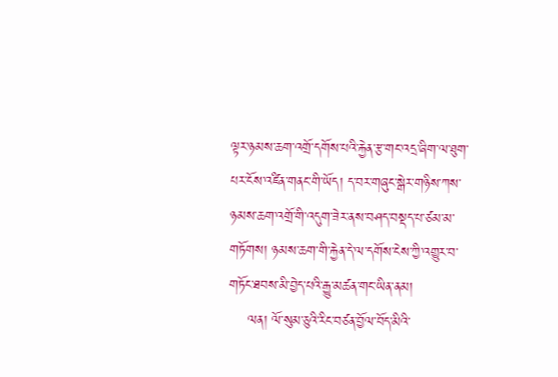ལྟར་ཉམས་ཆག་འགྲོ་དགོས་པའི་རྐྱེན་རྩ་གང་འདྲ་ཞིག་ལ་ཐུག་པར་ངོས་འཛིན་གནང་གི་ཡོད། ད་བར་གཞུང་སྒེར་གཉིས་ཀས་ཉམས་ཆག་འགྲོ་གི་འདུག་ཟེར་ནས་བཤད་བསྡད་པ་ཙམ་མ་གཏོགས། ཉམས་ཆག་གི་རྐྱེན་དེ་ལ་དགོས་ངེས་ཀྱི་འགྱུར་བ་གཏོང་ཐབས་མི་བྱེད་པའི་རྒྱུ་མཚན་གང་ཡིན་ནམ།
    ལན། ལོ་སུམ་ཅུའི་རིང་བཙན་བྱོལ་བོད་མིའི་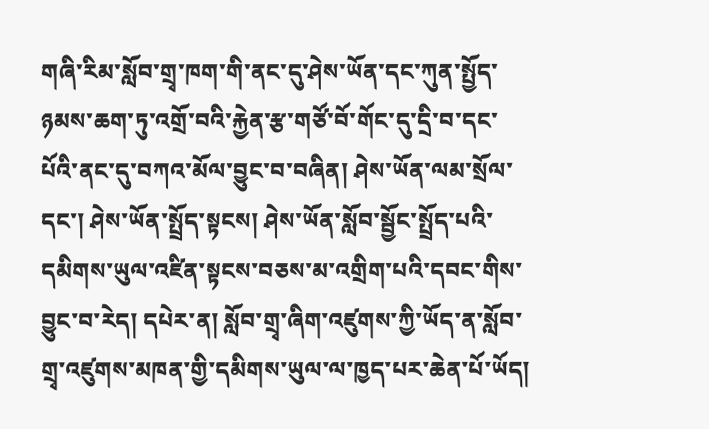གཞི་རིམ་སློབ་གྲྭ་ཁག་གི་ནང་དུ་ཤེས་ཡོན་དང་ཀུན་སྤྱོད་ཉམས་ཆག་ཏུ་འགྲོ་བའི་རྐྱེན་རྩ་གཙོ་བོ་གོང་དུ་དྲི་བ་དང་པོའི་ནང་དུ་བཀའ་མོལ་བྱུང་བ་བཞིན། ཤེས་ཡོན་ལམ་སྲོལ་དང་། ཤེས་ཡོན་སྤྲོད་སྟངས། ཤེས་ཡོན་སློབ་སྦྱོང་སྤྲོད་པའི་དམིགས་ཡུལ་འཛིན་སྟངས་བཅས་མ་འགྲིག་པའི་དབང་གིས་བྱུང་བ་རེད། དཔེར་ན། སློབ་གྲྭ་ཞིག་འཛུགས་ཀྱི་ཡོད་ན་སློབ་གྲྭ་འཛུགས་མཁན་གྱི་དམིགས་ཡུལ་ལ་ཁྱད་པར་ཆེན་པོ་ཡོད།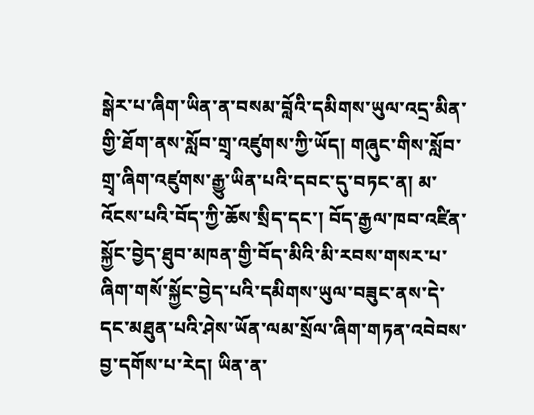སྒེར་པ་ཞིག་ཡིན་ན་བསམ་བློའི་དམིགས་ཡུལ་འདྲ་མིན་གྱི་ཐོག་ནས་སློབ་གྲྭ་འཛུགས་ཀྱི་ཡོད། གཞུང་གིས་སློབ་གྲྭ་ཞིག་འཛུགས་རྒྱུ་ཡིན་པའི་དབང་དུ་བཏང་ན། མ་འོངས་པའི་བོད་ཀྱི་ཆོས་སྲིད་དང་། བོད་རྒྱལ་ཁབ་འཛིན་སྐྱོང་བྱེད་ཐུབ་མཁན་གྱི་བོད་མིའི་མི་རབས་གསར་པ་ཞིག་གསོ་སྐྱོང་བྱེད་པའི་དམིགས་ཡུལ་བཟུང་ནས་དེ་དང་མཐུན་པའི་ཤེས་ཡོན་ལམ་སྲོལ་ཞིག་གཏན་འབེབས་བྱ་དགོས་པ་རེད། ཡིན་ན་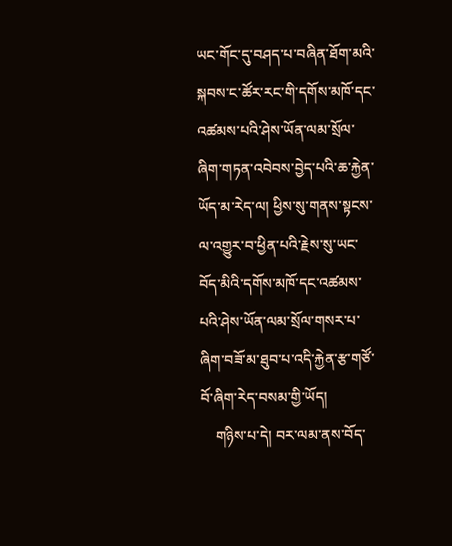ཡང་གོང་དུ་བཤད་པ་བཞིན་ཐོག་མའི་སྐབས་ང་ཚོར་རང་གི་དགོས་མཁོ་དང་འཚམས་པའི་ཤེས་ཡོན་ལམ་སྲོལ་ཞིག་གཏན་འབེབས་བྱེད་པའི་ཆ་རྐྱེན་ཡོད་མ་རེད་ལ། ཕྱིས་སུ་གནས་སྟངས་ལ་འགྱུར་བ་ཕྱིན་པའི་རྗེས་སུ་ཡང་བོད་མིའི་དགོས་མཁོ་དང་འཚམས་པའི་ཤེས་ཡོན་ལམ་སྲོལ་གསར་པ་ཞིག་བཟོ་མ་ཐུབ་པ་འདི་རྐྱེན་རྩ་གཙོ་བོ་ཞིག་རེད་བསམ་གྱི་ཡོད།
    གཉིས་པ་དེ། བར་ལམ་ནས་བོད་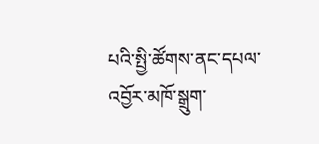པའི་སྤྱི་ཚོགས་ནང་དཔལ་འབྱོར་མཁོ་སྒྲུག་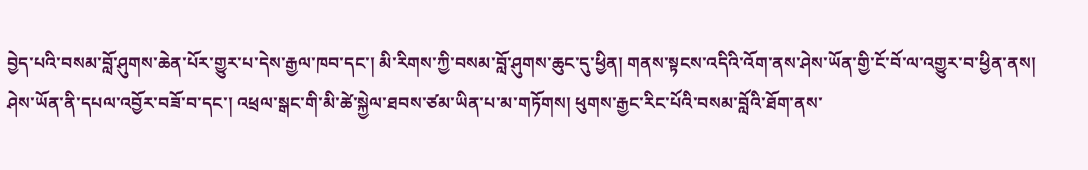བྱེད་པའི་བསམ་བློ་ཤུགས་ཆེན་པོར་གྱུར་པ་དེས་རྒྱལ་ཁབ་དང་། མི་རིགས་ཀྱི་བསམ་བློ་ཤུགས་ཆུང་དུ་ཕྱིན། གནས་སྟངས་འདིའི་འོག་ནས་ཤེས་ཡོན་གྱི་ངོ་བོ་ལ་འགྱུར་བ་ཕྱིན་ནས། ཤེས་ཡོན་ནི་དཔལ་འབྱོར་བཟོ་བ་དང་། འཕྲལ་སྒང་གི་མི་ཚེ་སྐྱེལ་ཐབས་ཙམ་ཡིན་པ་མ་གཏོགས། ཕུགས་རྒྱང་རིང་པོའི་བསམ་བློའི་ཐོག་ནས་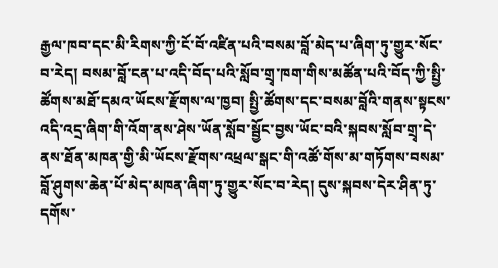རྒྱལ་ཁབ་དང་མི་རིགས་ཀྱི་ངོ་བོ་འཛིན་པའི་བསམ་བློ་མེད་པ་ཞིག་ཏུ་གྱུར་སོང་བ་རེད། བསམ་བློ་ངན་པ་འདི་བོད་པའི་སློབ་གྲྭ་ཁག་གིས་མཚོན་པའི་བོད་ཀྱི་སྤྱི་ཚོགས་མཐོ་དམའ་ཡོངས་རྫོགས་ལ་ཁྱབ། སྤྱི་ཚོགས་དང་བསམ་བློའི་གནས་སྟངས་འདི་འདྲ་ཞིག་གི་འོག་ནས་ཤེས་ཡོན་སློབ་སྦྱོང་བྱས་ཡོང་བའི་སྐབས་སློབ་གྲྭ་དེ་ནས་ཐོན་མཁན་གྱི་མི་ཡོངས་རྫོགས་འཕྲལ་སྒང་གི་འཚོ་གོས་མ་གཏོགས་བསམ་བློ་ཤུགས་ཆེན་པོ་མེད་མཁན་ཞིག་ཏུ་གྱུར་སོང་བ་རེད། དུས་སྐབས་དེར་ཤིན་ཏུ་དགོས་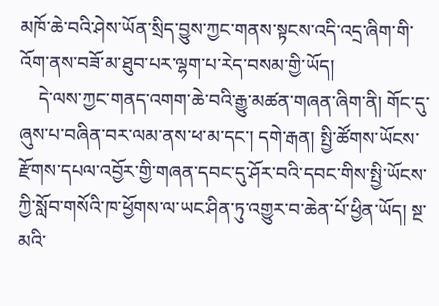མཁོ་ཆེ་བའི་ཤེས་ཡོན་སྲིད་བྱུས་ཀྱང་གནས་སྟངས་འདི་འདྲ་ཞིག་གི་འོག་ནས་བཟོ་མ་ཐུབ་པར་ལྷག་པ་རེད་བསམ་གྱི་ཡོད།
    དེ་ལས་ཀྱང་གནད་འགག་ཆེ་བའི་རྒྱུ་མཚན་གཞན་ཞིག་ནི། གོང་དུ་ཞུས་པ་བཞིན་བར་ལམ་ནས་ཕ་མ་དང་། དགེ་རྒན། སྤྱི་ཚོགས་ཡོངས་རྫོགས་དཔལ་འབྱོར་གྱི་གཞན་དབང་དུ་ཤོར་བའི་དབང་གིས་སྤྱི་ཡོངས་ཀྱི་སློབ་གསོའི་ཁ་ཕྱོགས་ལ་ཡང་ཤིན་ཏུ་འགྱུར་བ་ཆེན་པོ་ཕྱིན་ཡོད། སྔ་མའི་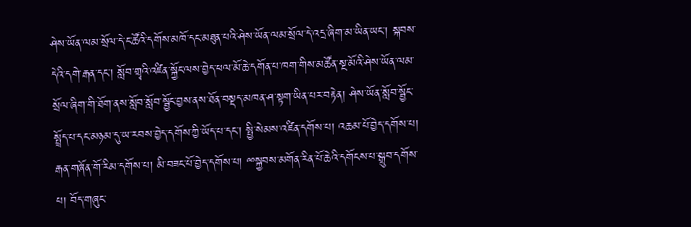ཤེས་ཡོན་ལམ་སྲོལ་དེ་ང་ཚོའི་དགོས་མཁོ་དང་མཐུན་པའི་ཤེས་ཡོན་ལམ་སྲོལ་དེ་འདྲ་ཞིག་མ་ཡིན་ཡང་། སྐབས་དེའི་དགེ་རྒན་དང་། སློབ་གྲྭའི་འཛིན་སྐྱོང་ལས་བྱེད་ཕལ་མོ་ཆེ་དགོན་པ་ཁག་གིས་མཚོན་སྔ་མོའི་ཤེས་ཡོན་ལམ་སྲོལ་ཞིག་གི་ཐོག་ནས་སློབ་སློབ་སྦྱོང་བྱས་ནས་ཐོན་བསྡད་མཁན་ཤ་སྟག་ཡིན་པར་བརྟེན། ཤེས་ཡོན་སློབ་སྦྱོང་སྤྲོད་པ་དང་མཉམ་དུ་ཡ་རབས་བྱེད་དགོས་ཀྱི་ཡོད་པ་དང་། སྤྱི་སེམས་འཛིན་དགོས་པ། འཆམ་པོ་བྱེད་དགོས་པ། རྒན་གཞོན་གོ་རིམ་དགོས་པ། མི་བཟང་པོ་བྱེད་དགོས་པ། ྋསྐྱབས་མགོན་རིན་པོ་ཆེའི་དགོངས་པ་སྒྲུབ་དགོས་པ། བོད་གཞུང་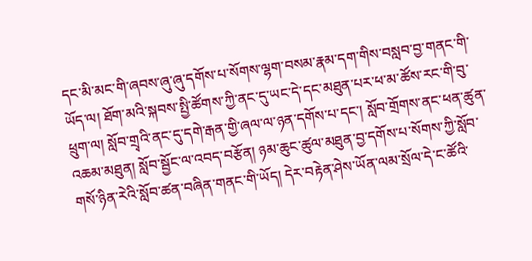དང་མི་མང་གི་ཞབས་ཞུ་ཞུ་དགོས་པ་སོགས་ལྷག་བསམ་རྣམ་དག་གིས་བསླབ་བྱ་གནང་གི་ཡོད་ལ། ཐོག་མའི་སྐབས་སྤྱི་ཚོགས་ཀྱི་ནང་དུ་ཡང་དེ་དང་མཐུན་པར་ཕ་མ་ཚོས་རང་གི་བུ་ཕྲུག་ལ། སློབ་གྲྭའི་ནང་དུ་དགེ་རྒན་གྱི་ཞལ་ལ་ཉན་དགོས་པ་དང་། སློབ་གྲོགས་ནང་ཕན་ཚུན་འཆམ་མཐུན། སློབ་སྦྱོང་ལ་འབད་བརྩོན། ཉམ་ཆུང་ཚུལ་མཐུན་བྱ་དགོས་པ་སོགས་ཀྱི་སློབ་གསོ་ཉིན་རེའི་སློབ་ཚན་བཞིན་གནང་གི་ཡོད། དེར་བརྟེན་ཤེས་ཡོན་ལམ་སྲོལ་དེ་ང་ཚོའི་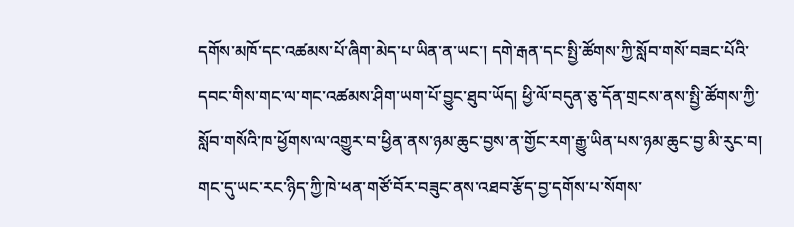དགོས་མཁོ་དང་འཚམས་པོ་ཞིག་མེད་པ་ཡིན་ན་ཡང་། དགེ་རྒན་དང་སྤྱི་ཚོགས་ཀྱི་སློབ་གསོ་བཟང་པོའི་དབང་གིས་གང་ལ་གང་འཚམས་ཤིག་ཡག་པོ་བྱུང་ཐུབ་ཡོད། ཕྱི་ལོ་བདུན་ཅུ་དོན་གྲངས་ནས་སྤྱི་ཚོགས་ཀྱི་སློབ་གསོའི་ཁ་ཕྱོགས་ལ་འགྱུར་བ་ཕྱིན་ནས་ཉམ་ཆུང་བྱས་ན་གྱོང་རག་རྒྱུ་ཡིན་པས་ཉམ་ཆུང་བྱ་མི་རུང་བ། གང་དུ་ཡང་རང་ཉིད་ཀྱི་ཁེ་ཕན་གཙོ་བོར་བཟུང་ནས་འཐབ་རྩོད་བྱ་དགོས་པ་སོགས་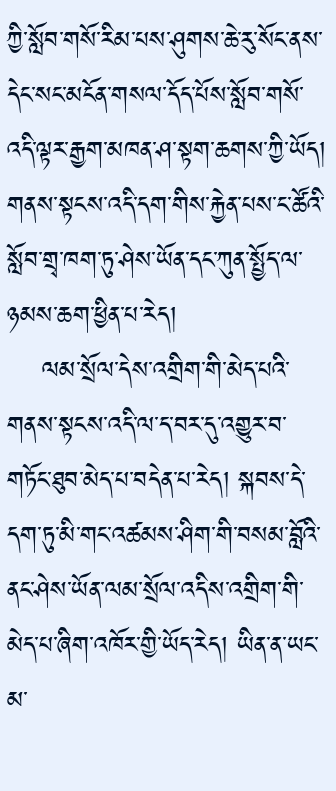ཀྱི་སློབ་གསོ་རིམ་པས་ཤུགས་ཆེ་རུ་སོང་ནས་དེང་སང་མངོན་གསལ་དོད་པོས་སློབ་གསོ་འདི་ལྟར་རྒྱག་མཁན་ཤ་སྟག་ཆགས་ཀྱི་ཡོད། གནས་སྟངས་འདི་དག་གིས་རྐྱེན་པས་ང་ཚོའི་སློབ་གྲྭ་ཁག་ཏུ་ཤེས་ཡོན་དང་ཀུན་སྤྱོད་ལ་ཉམས་ཆག་ཕྱིན་པ་རེད།
    ལམ་སྲོལ་དེས་འགྲིག་གི་མེད་པའི་གནས་སྟངས་འདི་ལ་ད་བར་དུ་འགྱུར་བ་གཏོང་ཐུབ་མེད་པ་བདེན་པ་རེད། སྐབས་དེ་དག་ཏུ་མི་གང་འཚམས་ཤིག་གི་བསམ་བློའི་ནང་ཤེས་ཡོན་ལམ་སྲོལ་འདིས་འགྲིག་གི་མེད་པ་ཞིག་འཁོར་གྱི་ཡོད་རེད། ཡིན་ན་ཡང་མ་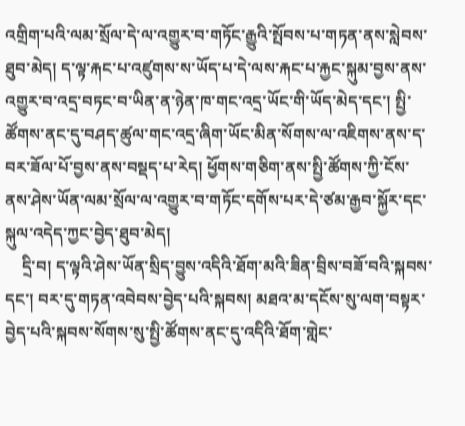འགྲིག་པའི་ལམ་སྲོལ་དེ་ལ་འགྱུར་བ་གཏོང་རྒྱུའི་སྤོབས་པ་གཏན་ནས་སླེབས་ཐུབ་མེད། ད་ལྟ་རྐང་པ་འཛུགས་ས་ཡོད་པ་དེ་ལས་རྐང་པ་རྐྱང་སྐུམ་བྱས་ནས་འགྱུར་བ་འདྲ་བཏང་བ་ཡིན་ན་ཉེན་ཁ་གང་འདྲ་ཡོང་གི་ཡོད་མེད་དང་། སྤྱི་ཚོགས་ནང་དུ་བཤད་ཚུལ་གང་འདྲ་ཞིག་ཡོང་མིན་སོགས་ལ་འཇིགས་ནས་ད་བར་ཟོལ་པོ་བྱས་ནས་བསྡད་པ་རེད། ཕྱོགས་གཅིག་ནས་སྤྱི་ཚོགས་ཀྱི་ངོས་ནས་ཤེས་ཡོན་ལམ་སྲོལ་ལ་འགྱུར་བ་གཏོང་དགོས་པར་དེ་ཙམ་རྒྱབ་སྐྱོར་དང་སྐུལ་འདེད་ཀྱང་བྱེད་ཐུབ་མེད།
    དྲི་བ། ད་ལྟའི་ཤེས་ཡོན་སྲིད་བྱུས་འདིའི་ཐོག་མའི་ཟིན་བྲིས་བཟོ་བའི་སྐབས་དང་། བར་དུ་གཏན་འབེབས་བྱེད་པའི་སྐབས། མཐའ་མ་དངོས་སུ་ལག་བསྟར་བྱེད་པའི་སྐབས་སོགས་སུ་སྤྱི་ཚོགས་ནང་དུ་འདིའི་ཐོག་གླེང་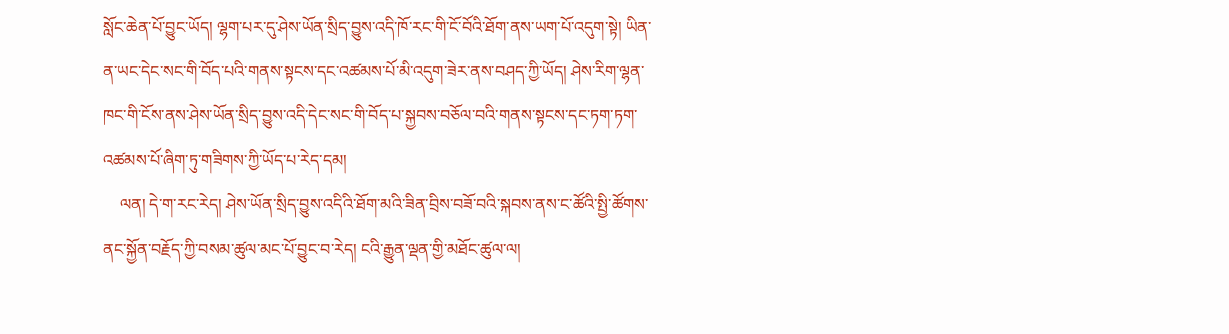སློང་ཆེན་པོ་བྱུང་ཡོད། ལྷག་པར་དུ་ཤེས་ཡོན་སྲིད་བྱུས་འདི་ཁོ་རང་གི་ངོ་བོའི་ཐོག་ནས་ཡག་པོ་འདུག་སྟེ། ཡིན་ན་ཡང་དེང་སང་གི་བོད་པའི་གནས་སྟངས་དང་འཚམས་པོ་མི་འདུག་ཟེར་ནས་བཤད་ཀྱི་ཡོད། ཤེས་རིག་ལྷན་ཁང་གི་ངོས་ནས་ཤེས་ཡོན་སྲིད་བྱུས་འདི་དེང་སང་གི་བོད་པ་སྐྱབས་བཅོལ་བའི་གནས་སྟངས་དང་ཏག་ཏག་འཚམས་པོ་ཞིག་ཏུ་གཟིགས་ཀྱི་ཡོད་པ་རེད་དམ།
    ལན། དེ་ག་རང་རེད། ཤེས་ཡོན་སྲིད་བྱུས་འདིའི་ཐོག་མའི་ཟིན་བྲིས་བཟོ་བའི་སྐབས་ནས་ང་ཚོའི་སྤྱི་ཚོགས་ནང་སྐྱོན་བརྗོད་ཀྱི་བསམ་ཚུལ་མང་པོ་བྱུང་བ་རེད། ངའི་རྒྱུན་ལྡན་གྱི་མཐོང་ཚུལ་ལ།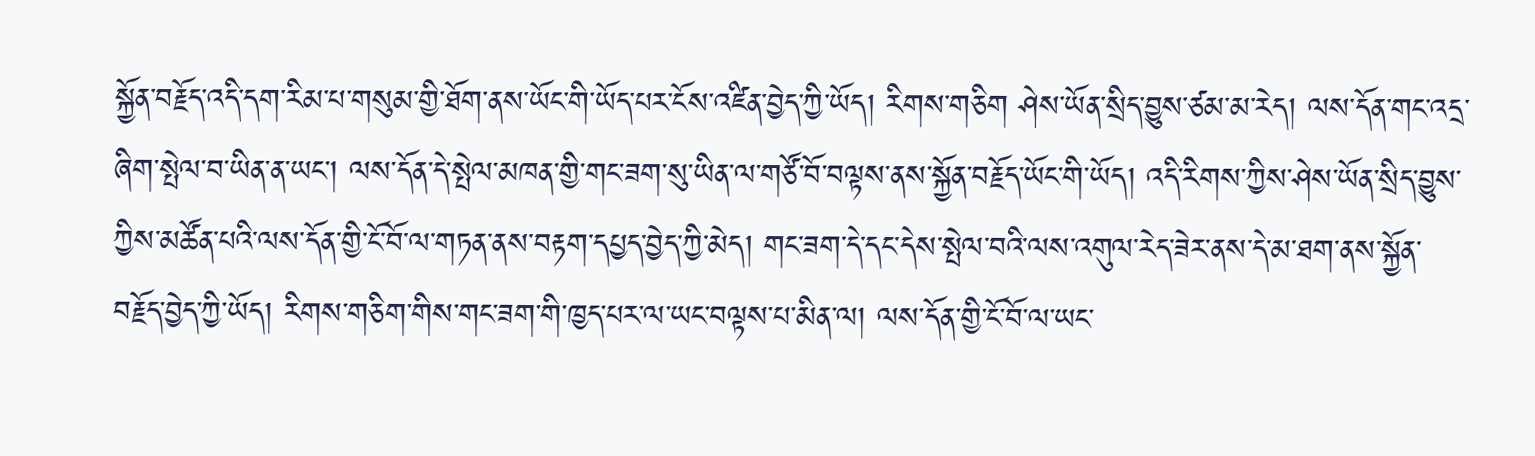སྐྱོན་བརྗོད་འདི་དག་རིམ་པ་གསུམ་གྱི་ཐོག་ནས་ཡོང་གི་ཡོད་པར་ངོས་འཛིན་བྱེད་ཀྱི་ཡོད། རིགས་གཅིག ཤེས་ཡོན་སྲིད་བྱུས་ཙམ་མ་རེད། ལས་དོན་གང་འདྲ་ཞིག་སྤེལ་བ་ཡིན་ན་ཡང་། ལས་དོན་དེ་སྤེལ་མཁན་གྱི་གང་ཟག་སུ་ཡིན་ལ་གཙོ་བོ་བལྟས་ནས་སྐྱོན་བརྗོད་ཡོང་གི་ཡོད། འདི་རིགས་ཀྱིས་ཤེས་ཡོན་སྲིད་བྱུས་ཀྱིས་མཚོན་པའི་ལས་དོན་གྱི་ངོ་བོ་ལ་གཏན་ནས་བརྟག་དཔྱད་བྱེད་ཀྱི་མེད། གང་ཟག་དེ་དང་དེས་སྤེལ་བའི་ལས་འགུལ་རེད་ཟེར་ནས་དེ་མ་ཐག་ནས་སྐྱོན་བརྗོད་བྱེད་ཀྱི་ཡོད། རིགས་གཅིག་གིས་གང་ཟག་གི་ཁྱད་པར་ལ་ཡང་བལྟས་པ་མིན་ལ། ལས་དོན་གྱི་ངོ་བོ་ལ་ཡང་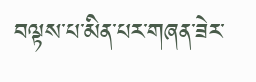བལྟས་པ་མིན་པར་གཞན་ཟེར་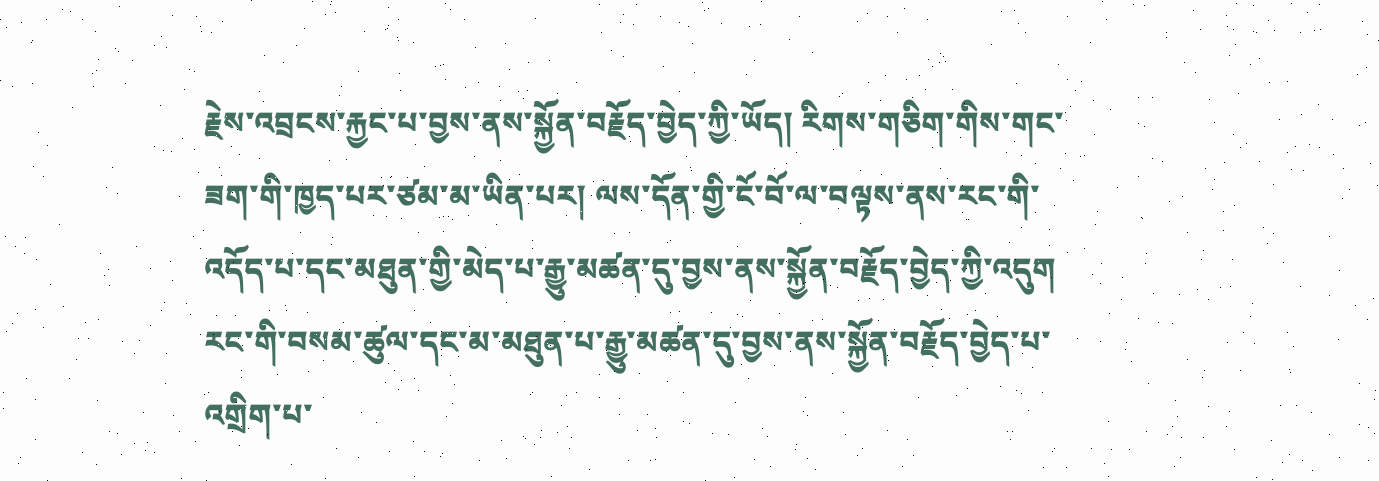རྗེས་འབྲངས་རྐྱང་པ་བྱས་ནས་སྐྱོན་བརྗོད་བྱེད་ཀྱི་ཡོད། རིགས་གཅིག་གིས་གང་ཟག་གི་ཁྱད་པར་ཙམ་མ་ཡིན་པར། ལས་དོན་གྱི་ངོ་བོ་ལ་བལྟས་ནས་རང་གི་འདོད་པ་དང་མཐུན་གྱི་མེད་པ་རྒྱུ་མཚན་དུ་བྱས་ནས་སྐྱོན་བརྗོད་བྱེད་ཀྱི་འདུག རང་གི་བསམ་ཚུལ་དང་མ་མཐུན་པ་རྒྱུ་མཚན་དུ་བྱས་ནས་སྐྱོན་བརྗོད་བྱེད་པ་འགྲིག་པ་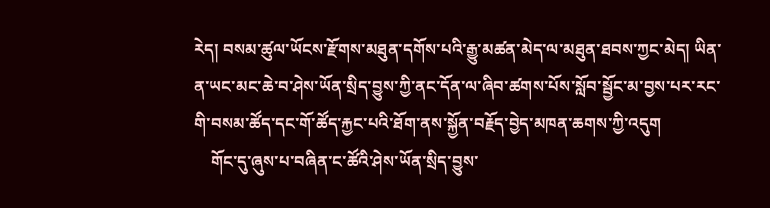རེད། བསམ་ཚུལ་ཡོངས་རྫོགས་མཐུན་དགོས་པའི་རྒྱུ་མཚན་མེད་ལ་མཐུན་ཐབས་ཀྱང་མེད། ཡིན་ན་ཡང་མང་ཆེ་བ་ཤེས་ཡོན་སྲིད་བྱུས་ཀྱི་ནང་དོན་ལ་ཞིབ་ཚགས་པོས་སློབ་སྦྱོང་མ་བྱས་པར་རང་གི་བསམ་ཚོད་དང་གོ་ཚོད་རྐྱང་པའི་ཐོག་ནས་སྐྱོན་བརྗོད་བྱེད་མཁན་ཆགས་ཀྱི་འདུག
    གོང་དུ་ཞུས་པ་བཞིན་ང་ཚོའི་ཤེས་ཡོན་སྲིད་བྱུས་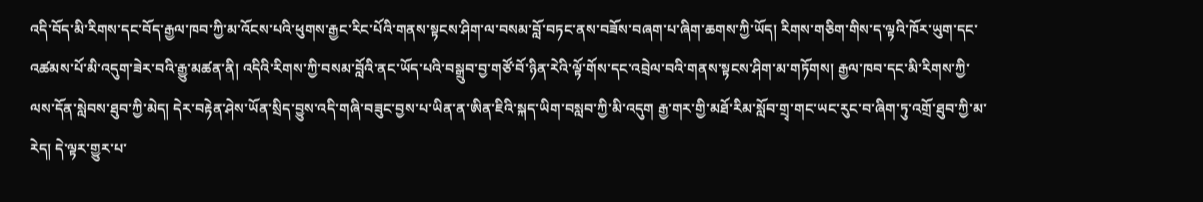འདི་བོད་མི་རིགས་དང་བོད་རྒྱལ་ཁབ་ཀྱི་མ་འོངས་པའི་ཕུགས་རྒྱང་རིང་པོའི་གནས་སྟངས་ཤིག་ལ་བསམ་བློ་བཏང་ནས་བཟོས་བཞག་པ་ཞིག་ཆགས་ཀྱི་ཡོད། རིགས་གཅིག་གིས་ད་ལྟའི་ཁོར་ཡུག་དང་འཚམས་པོ་མི་འདུག་ཟེར་བའི་རྒྱུ་མཚན་ནི། འདིའི་རིགས་ཀྱི་བསམ་བློའི་ནང་ཡོད་པའི་བསྒྲུབ་བྱ་གཙོ་བོ་ཉིན་རེའི་ལྟོ་གོས་དང་འབྲེལ་བའི་གནས་སྟངས་ཤིག་མ་གཏོགས། རྒྱལ་ཁབ་དང་མི་རིགས་ཀྱི་ལས་དོན་སླེབས་ཐུབ་ཀྱི་མེད། དེར་བརྟེན་ཤེས་ཡོན་སྲིད་བྱུས་འདི་གཞི་བཟུང་བྱས་པ་ཡིན་ན་ཨིན་ཇིའི་སྐད་ཡིག་བསླབ་ཀྱི་མི་འདུག རྒྱ་གར་གྱི་མཐོ་རིམ་སློབ་གྲྭ་གང་ཡང་རུང་བ་ཞིག་ཏུ་འགྲོ་ཐུབ་ཀྱི་མ་རེད། དེ་ལྟར་གྱུར་པ་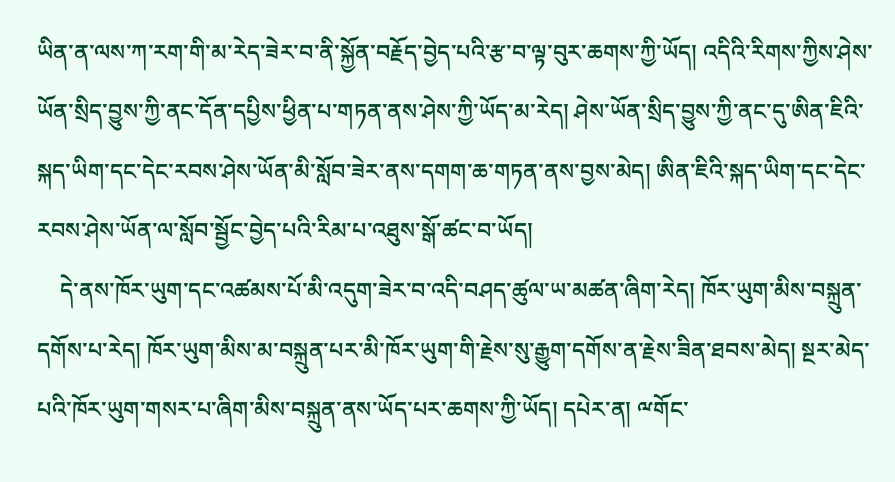ཡིན་ན་ལས་ཀ་རག་གི་མ་རེད་ཟེར་བ་ནི་སྐྱོན་བརྗོད་བྱེད་པའི་རྩ་བ་ལྟ་བུར་ཆགས་ཀྱི་ཡོད། འདིའི་རིགས་ཀྱིས་ཤེས་ཡོན་སྲིད་བྱུས་ཀྱི་ནང་དོན་དཔྱིས་ཕྱིན་པ་གཏན་ནས་ཤེས་ཀྱི་ཡོད་མ་རེད། ཤེས་ཡོན་སྲིད་བྱུས་ཀྱི་ནང་དུ་ཨིན་ཇིའི་སྐད་ཡིག་དང་དེང་རབས་ཤེས་ཡོན་མི་སློབ་ཟེར་ནས་དགག་ཆ་གཏན་ནས་བྱས་མེད། ཨིན་ཇིའི་སྐད་ཡིག་དང་དེང་རབས་ཤེས་ཡོན་ལ་སློབ་སྦྱོང་བྱེད་པའི་རིམ་པ་འཐུས་སྒོ་ཚང་བ་ཡོད།
    དེ་ནས་ཁོར་ཡུག་དང་འཚམས་པོ་མི་འདུག་ཟེར་བ་འདི་བཤད་ཚུལ་ཡ་མཚན་ཞིག་རེད། ཁོར་ཡུག་མིས་བསྐྲུན་དགོས་པ་རེད། ཁོར་ཡུག་མིས་མ་བསྐྲུན་པར་མི་ཁོར་ཡུག་གི་རྗེས་སུ་རྒྱུག་དགོས་ན་རྗེས་ཟིན་ཐབས་མེད། སྔར་མེད་པའི་ཁོར་ཡུག་གསར་པ་ཞིག་མིས་བསྐྲུན་ནས་ཡོད་པར་ཆགས་ཀྱི་ཡོད། དཔེར་ན། ྋགོང་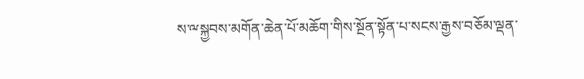ས་ྋསྐྱབས་མགོན་ཆེན་པོ་མཆོག་གིས་སྔོན་སྟོན་པ་སངས་རྒྱས་བཅོམ་ལྡན་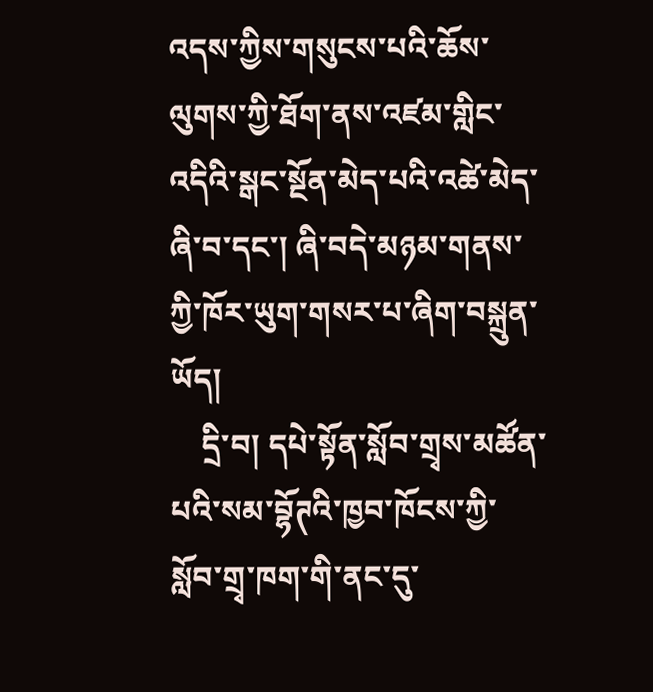འདས་ཀྱིས་གསུངས་པའི་ཆོས་ལུགས་ཀྱི་ཐོག་ནས་འཛམ་གླིང་འདིའི་སྒང་སྔོན་མེད་པའི་འཚེ་མེད་ཞི་བ་དང་། ཞི་བདེ་མཉམ་གནས་ཀྱི་ཁོར་ཡུག་གསར་པ་ཞིག་བསྐྲུན་ཡོད།
    དྲི་བ། དཔེ་སྟོན་སློབ་གྲྭས་མཚོན་པའི་སམ་བྷོཊའི་ཁྱབ་ཁོངས་ཀྱི་སློབ་གྲྭ་ཁག་གི་ནང་དུ་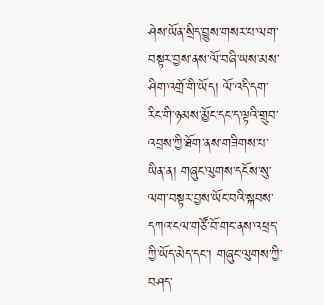ཤེས་ཡོན་སྲིད་བྱུས་གསར་པ་ལག་བསྟར་བྱས་ནས་ལོ་བཞི་ཡས་མས་ཤིག་འགྲོ་གི་ཡོད། ལོ་འདི་དག་རིང་གི་ཉམས་མྱོང་དང་ད་ལྟའི་གྲུབ་འབྲས་ཀྱི་ཐོག་ནས་གཟིགས་པ་ཡིན་ན། གཞུང་ལུགས་དངོས་སུ་ལག་བསྟར་བྱས་ཡོང་བའི་སྐབས་དཀའ་ངལ་གཙོ་བོ་གང་ནས་འཕྲད་ཀྱི་ཡོད་མེད་དང་། གཞུང་ལུགས་ཀྱི་བཤད་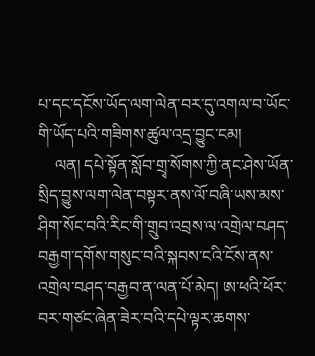པ་དང་དངོས་ཡོད་ལག་ལེན་བར་དུ་འགལ་བ་ཡོང་གི་ཡོད་པའི་གཟིགས་ཚུལ་འདྲ་བྱུང་ངམ།
    ལན། དཔེ་སྟོན་སློབ་གྲྭ་སོགས་ཀྱི་ནང་ཤེས་ཡོན་སྲིད་བྱུས་ལག་ལེན་བསྟར་ནས་ལོ་བཞི་ཡས་མས་ཤིག་སོང་བའི་རིང་གི་གྲུབ་འབྲས་ལ་འགྲེལ་བཤད་བརྒྱག་དགོས་གསུང་བའི་སྐབས་ངའི་ངོས་ནས་འགྲེལ་བཤད་བརྒྱབ་ན་ལན་པོ་མེད། ཨ་ཕའི་ཕོར་བར་གཙང་ཞེན་ཟེར་བའི་དཔེ་ལྟར་ཆགས་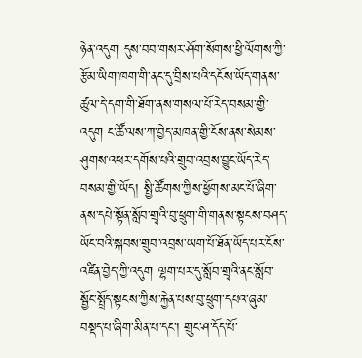ཉེན་འདུག དུས་བབ་གསར་ཤོག་སོགས་ཕྱི་ལོགས་ཀྱི་རྩོམ་ཡིག་ཁག་གི་ནང་དུ་བྲིས་པའི་དངོས་ཡོད་གནས་ཚུལ་དེ་དག་གི་ཐོག་ནས་གསལ་པོ་རེད་བསམ་གྱི་འདུག ང་ཚོ་ལས་ཀ་བྱེད་མཁན་གྱི་ངོས་ནས་སེམས་ཤུགས་འཕར་དགོས་པའི་གྲུབ་འབྲས་བྱུང་ཡོད་རེད་བསམ་གྱི་ཡོད། སྤྱི་ཚོགས་ཀྱིས་ཕྱོགས་མང་པོ་ཞིག་ནས་དཔེ་སྟོན་སློབ་གྲྭའི་བུ་ཕྲུག་གི་གནས་སྟངས་བཤད་ཡོང་བའི་སྐབས་གྲུབ་འབྲས་ཡག་པོ་ཐོན་ཡོད་པར་ངོས་འཛིན་བྱེད་ཀྱི་འདུག ལྷག་པར་དུ་སློབ་གྲྭའི་ནང་སློབ་སྦྱོང་སྤྲོད་སྟངས་ཀྱིས་རྐྱེན་པས་བུ་ཕྲུག་དཔའ་ཞུམ་བསྡད་པ་ཞིག་མིན་པ་དང་། གྲུང་ཤ་དོད་པོ་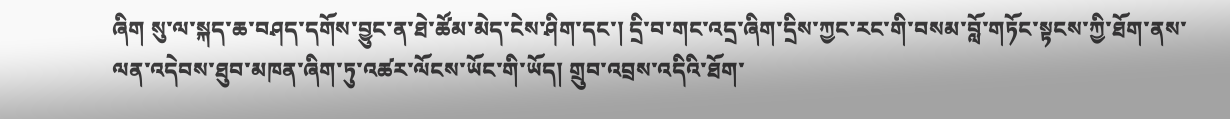ཞིག སུ་ལ་སྐད་ཆ་བཤད་དགོས་བྱུང་ན་ཐེ་ཚོམ་མེད་ངེས་ཤིག་དང་། དྲི་བ་གང་འདྲ་ཞིག་དྲིས་ཀྱང་རང་གི་བསམ་བློ་གཏོང་སྟངས་ཀྱི་ཐོག་ནས་ལན་འདེབས་ཐུབ་མཁན་ཞིག་ཏུ་འཚར་ལོངས་ཡོང་གི་ཡོད། གྲུབ་འབྲས་འདིའི་ཐོག་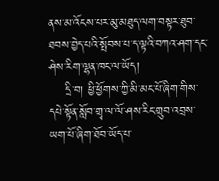ནས་མ་འོངས་པར་མུ་མཐུད་ལག་བསྟར་ཐུབ་ཐབས་བྱེད་པའི་སྤོབས་པ་ད་ལྟའི་བཀའ་ཤག་དང་ཤེས་རིག་ལྷན་ཁང་ལ་ཡོད།
    དྲི་བ། ཕྱི་ཕྱོགས་ཀྱི་མི་མང་པོ་ཞིག་གིས་དཔེ་སྟོན་སློབ་གྲྭ་ལ་ལོ་ཤས་རིང་གྲུབ་འབྲས་ཡག་པོ་ཞིག་ཐོབ་ཡོད་པ་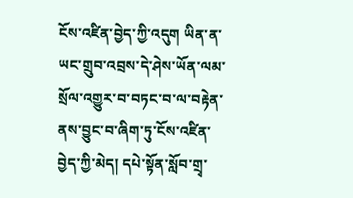ངོས་འཛིན་བྱེད་ཀྱི་འདུག ཡིན་ན་ཡང་གྲུབ་འབྲས་དེ་ཤེས་ཡོན་ལམ་སྲོལ་འགྱུར་བ་བཏང་བ་ལ་བརྟེན་ནས་བྱུང་བ་ཞིག་ཏུ་ངོས་འཛིན་བྱེད་ཀྱི་མེད། དཔེ་སྟོན་སློབ་གྲྭ་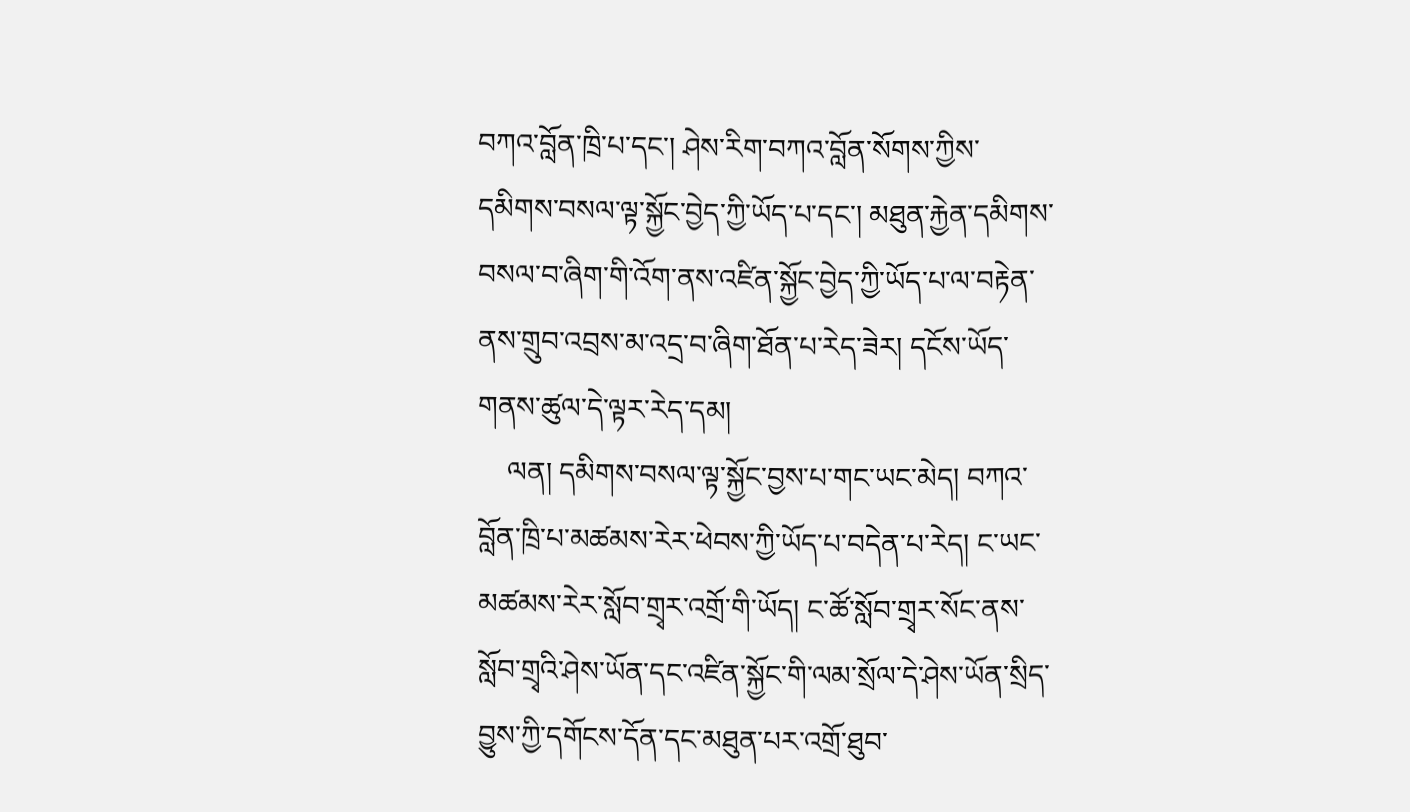བཀའ་བློན་ཁྲི་པ་དང་། ཤེས་རིག་བཀའ་བློན་སོགས་ཀྱིས་དམིགས་བསལ་ལྟ་སྐྱོང་བྱེད་ཀྱི་ཡོད་པ་དང་། མཐུན་རྐྱེན་དམིགས་བསལ་བ་ཞིག་གི་འོག་ནས་འཛིན་སྐྱོང་བྱེད་ཀྱི་ཡོད་པ་ལ་བརྟེན་ནས་གྲུབ་འབྲས་མ་འདྲ་བ་ཞིག་ཐོན་པ་རེད་ཟེར། དངོས་ཡོད་གནས་ཚུལ་དེ་ལྟར་རེད་དམ།
    ལན། དམིགས་བསལ་ལྟ་སྐྱོང་བྱས་པ་གང་ཡང་མེད། བཀའ་བློན་ཁྲི་པ་མཚམས་རེར་ཕེབས་ཀྱི་ཡོད་པ་བདེན་པ་རེད། ང་ཡང་མཚམས་རེར་སློབ་གྲྭར་འགྲོ་གི་ཡོད། ང་ཚོ་སློབ་གྲྭར་སོང་ནས་སློབ་གྲྭའི་ཤེས་ཡོན་དང་འཛིན་སྐྱོང་གི་ལམ་སྲོལ་དེ་ཤེས་ཡོན་སྲིད་བྱུས་ཀྱི་དགོངས་དོན་དང་མཐུན་པར་འགྲོ་ཐུབ་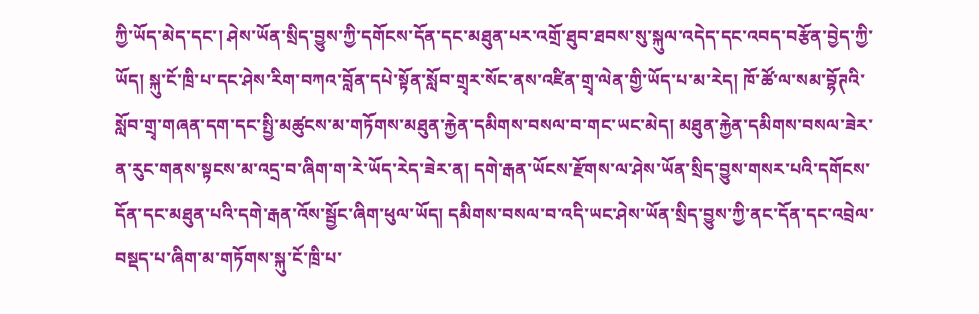ཀྱི་ཡོད་མེད་དང་། ཤེས་ཡོན་སྲིད་བྱུས་ཀྱི་དགོངས་དོན་དང་མཐུན་པར་འགྲོ་ཐུབ་ཐབས་སུ་སྐུལ་འདེད་དང་འབད་བརྩོན་བྱེད་ཀྱི་ཡོད། སྐུ་ངོ་ཁྲི་པ་དང་ཤེས་རིག་བཀའ་བློན་དཔེ་སྟོན་སློབ་གྲྭར་སོང་ནས་འཛིན་གྲྭ་ལེན་གྱི་ཡོད་པ་མ་རེད། ཁོ་ཚོ་ལ་སམ་བྷོཊའི་སློབ་གྲྭ་གཞན་དག་དང་སྤྱི་མཚུངས་མ་གཏོགས་མཐུན་རྐྱེན་དམིགས་བསལ་བ་གང་ཡང་མེད། མཐུན་རྐྱེན་དམིགས་བསལ་ཟེར་ན་རུང་གནས་སྟངས་མ་འདྲ་བ་ཞིག་ག་རེ་ཡོད་རེད་ཟེར་ན། དགེ་རྒན་ཡོངས་རྫོགས་ལ་ཤེས་ཡོན་སྲིད་བྱུས་གསར་པའི་དགོངས་དོན་དང་མཐུན་པའི་དགེ་རྒན་འོས་སྦྱོང་ཞིག་ཕུལ་ཡོད། དམིགས་བསལ་བ་འདི་ཡང་ཤེས་ཡོན་སྲིད་བྱུས་ཀྱི་ནང་དོན་དང་འབྲེལ་བསྡད་པ་ཞིག་མ་གཏོགས་སྐུ་ངོ་ཁྲི་པ་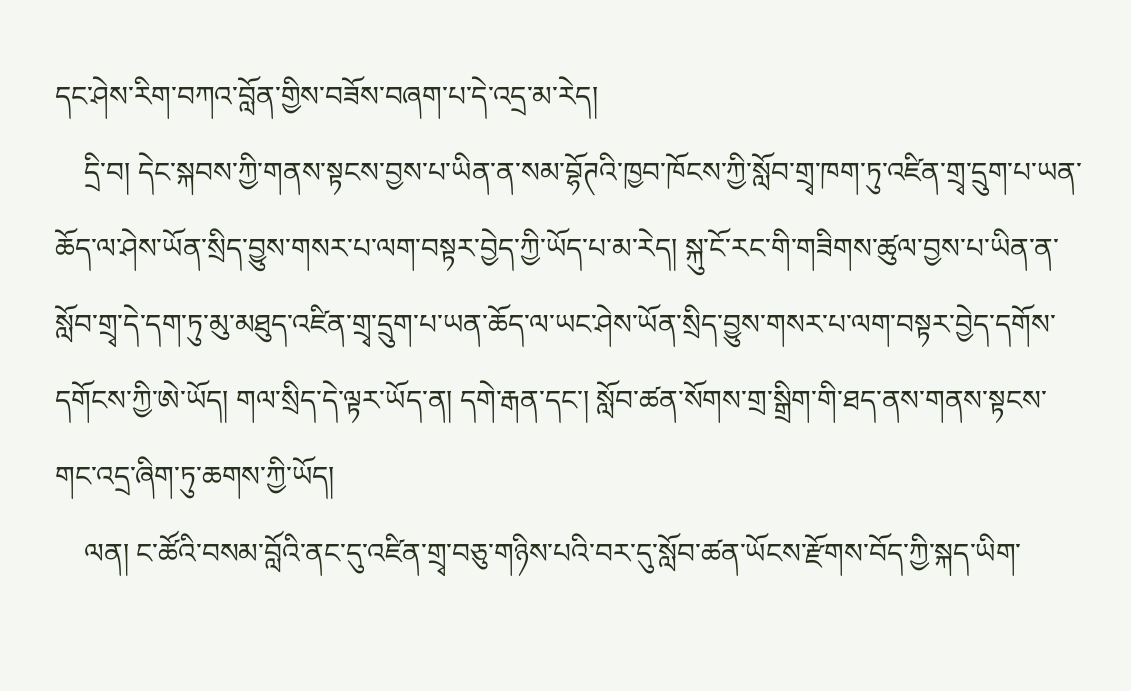དང་ཤེས་རིག་བཀའ་བློན་གྱིས་བཟོས་བཞག་པ་དེ་འདྲ་མ་རེད།
    དྲི་བ། དེང་སྐབས་ཀྱི་གནས་སྟངས་བྱས་པ་ཡིན་ན་སམ་བྷོཊའི་ཁྱབ་ཁོངས་ཀྱི་སློབ་གྲྭ་ཁག་ཏུ་འཛིན་གྲྭ་དྲུག་པ་ཡན་ཆོད་ལ་ཤེས་ཡོན་སྲིད་བྱུས་གསར་པ་ལག་བསྟར་བྱེད་ཀྱི་ཡོད་པ་མ་རེད། སྐུ་ངོ་རང་གི་གཟིགས་ཚུལ་བྱས་པ་ཡིན་ན་སློབ་གྲྭ་དེ་དག་ཏུ་མུ་མཐུད་འཛིན་གྲྭ་དྲུག་པ་ཡན་ཆོད་ལ་ཡང་ཤེས་ཡོན་སྲིད་བྱུས་གསར་པ་ལག་བསྟར་བྱེད་དགོས་དགོངས་ཀྱི་ཨེ་ཡོད། གལ་སྲིད་དེ་ལྟར་ཡོད་ན། དགེ་རྒན་དང་། སློབ་ཚན་སོགས་གྲ་སྒྲིག་གི་ཐད་ནས་གནས་སྟངས་གང་འདྲ་ཞིག་ཏུ་ཆགས་ཀྱི་ཡོད།
    ལན། ང་ཚོའི་བསམ་བློའི་ནང་དུ་འཛིན་གྲྭ་བཅུ་གཉིས་པའི་བར་དུ་སློབ་ཚན་ཡོངས་རྫོགས་བོད་ཀྱི་སྐད་ཡིག་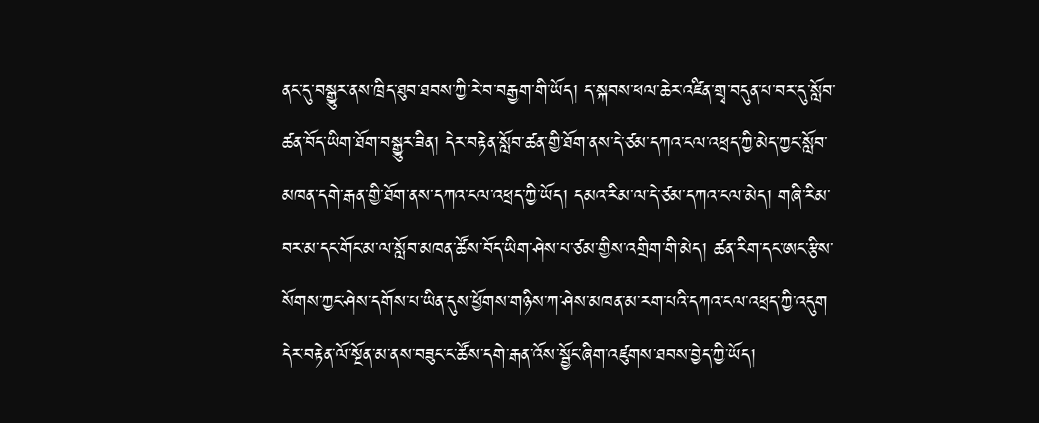ནང་དུ་བསྒྱུར་ནས་ཁྲིད་ཐུབ་ཐབས་ཀྱི་རེ་བ་བརྒྱག་གི་ཡོད། ད་སྐབས་ཕལ་ཆེར་འཛིན་གྲྭ་བདུན་པ་བར་དུ་སློབ་ཚན་བོད་ཡིག་ཐོག་བསྒྱུར་ཟིན། དེར་བརྟེན་སློབ་ཚན་གྱི་ཐོག་ནས་དེ་ཙམ་དཀའ་ངལ་འཕྲད་ཀྱི་མེད་ཀྱང་སློབ་མཁན་དགེ་རྒན་གྱི་ཐོག་ནས་དཀའ་ངལ་འཕྲད་ཀྱི་ཡོད། དམའ་རིམ་ལ་དེ་ཙམ་དཀའ་ངལ་མེད། གཞི་རིམ་བར་མ་དང་གོང་མ་ལ་སློབ་མཁན་ཚོས་བོད་ཡིག་ཤེས་པ་ཙམ་གྱིས་འགྲིག་གི་མེད། ཚན་རིག་དང་ཨང་རྩིས་སོགས་ཀྱང་ཤེས་དགོས་པ་ཡིན་དུས་ཕྱོགས་གཉིས་ཀ་ཤེས་མཁན་མ་རག་པའི་དཀའ་ངལ་འཕྲད་ཀྱི་འདུག དེར་བརྟེན་ལོ་སྔོན་མ་ནས་བཟུང་ང་ཚོས་དགེ་རྒན་འོས་སྦྱོང་ཞིག་འཛུགས་ཐབས་བྱེད་ཀྱི་ཡོད།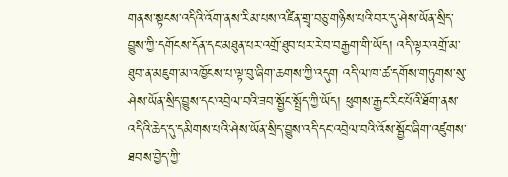གནས་སྟངས་འདིའི་འོག་ནས་རིམ་པས་འཛིན་གྲྭ་བཅུ་གཉིས་པའི་བར་དུ་ཤེས་ཡོན་སྲིད་བྱུས་ཀྱི་དགོངས་དོན་དང་མཐུན་པར་འགྲོ་ཐུབ་པར་རེ་བ་བརྒྱག་གི་ཡོད། འདི་ལྟར་འགྲོ་མ་ཐུབ་ན་མཇུག་མ་འཁྱོངས་པ་ལྟ་བུ་ཞིག་ཆགས་ཀྱི་འདུག འདི་ལ་ཁ་ཚ་དགོས་གཏུགས་སུ་ཤེས་ཡོན་སྲིད་བྱུས་དང་འབྲེལ་བའི་ཟབ་སྦྱོང་སྤྲོད་ཀྱི་ཡོད། ཕུགས་རྒྱང་རིང་པོའི་ཐོག་ནས་འདིའི་ཆེད་དུ་དམིགས་པའི་ཤེས་ཡོན་སྲིད་བྱུས་འདི་དང་འབྲེལ་བའི་འོས་སྦྱོང་ཞིག་འཛུགས་ཐབས་བྱེད་ཀྱི་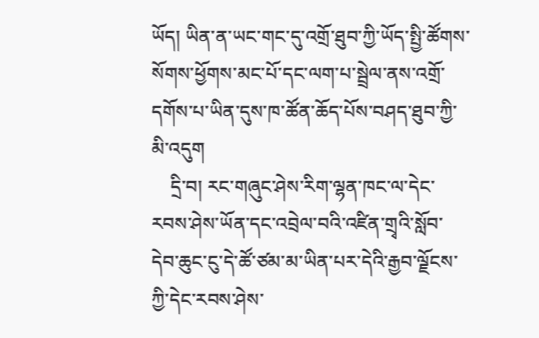ཡོད། ཡིན་ན་ཡང་གང་དུ་འགྲོ་ཐུབ་ཀྱི་ཡོད་སྤྱི་ཚོགས་སོགས་ཕྱོགས་མང་པོ་དང་ལག་པ་སྦྲེལ་ནས་འགྲོ་དགོས་པ་ཡིན་དུས་ཁ་ཚོན་ཆོད་པོས་བཤད་ཐུབ་ཀྱི་མི་འདུག
    དྲི་བ། རང་གཞུང་ཤེས་རིག་ལྷན་ཁང་ལ་དེང་རབས་ཤེས་ཡོན་དང་འབྲེལ་བའི་འཛིན་གྲྭའི་སློབ་དེབ་ཆུང་ངུ་དེ་ཚོ་ཙམ་མ་ཡིན་པར་དེའི་རྒྱབ་ལྗོངས་ཀྱི་དེང་རབས་ཤེས་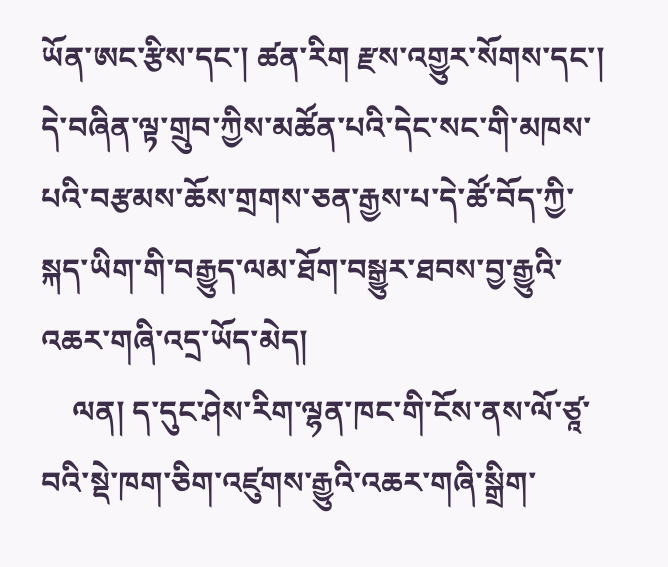ཡོན་ཨང་རྩིས་དང་། ཚན་རིག རྫས་འགྱུར་སོགས་དང་། དེ་བཞིན་ལྟ་གྲུབ་ཀྱིས་མཚོན་པའི་དེང་སང་གི་མཁས་པའི་བརྩམས་ཆོས་གྲགས་ཅན་རྒྱས་པ་དེ་ཚོ་བོད་ཀྱི་སྐད་ཡིག་གི་བརྒྱུད་ལམ་ཐོག་བསྒྱུར་ཐབས་བྱ་རྒྱུའི་འཆར་གཞི་འདྲ་ཡོད་མེད།
    ལན། ད་དུང་ཤེས་རིག་ལྷན་ཁང་གི་ངོས་ནས་ལོ་ཙཱ་བའི་སྡེ་ཁག་ཅིག་འཛུགས་རྒྱུའི་འཆར་གཞི་སྒྲིག་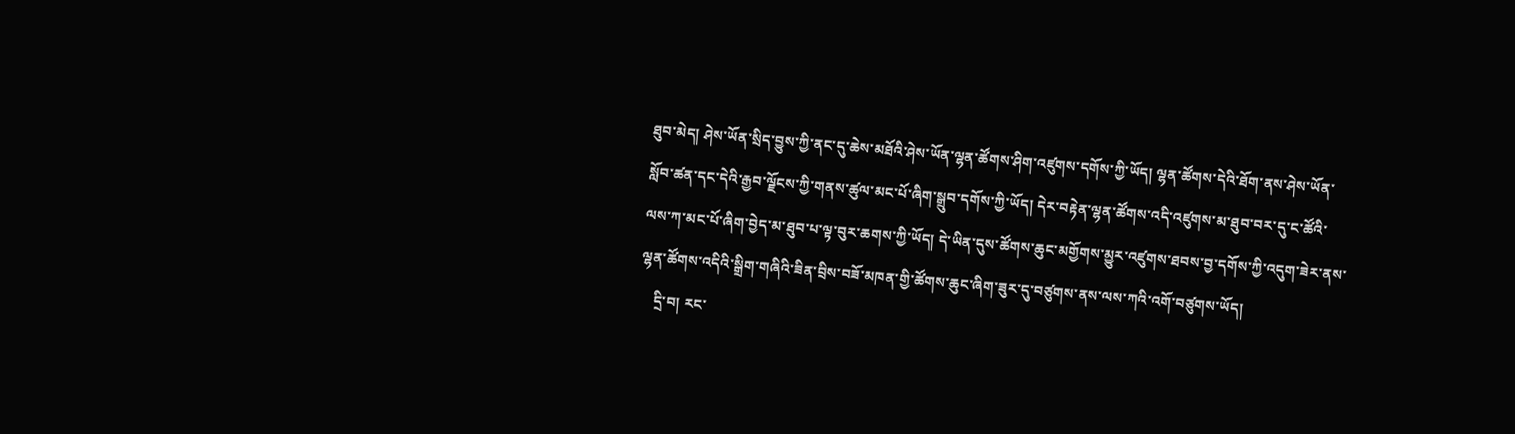ཐུབ་མེད། ཤེས་ཡོན་སྲིད་བྱུས་ཀྱི་ནང་དུ་ཆེས་མཐོའི་ཤེས་ཡོན་ལྷན་ཚོགས་ཤིག་འཛུགས་དགོས་ཀྱི་ཡོད། ལྷན་ཚོགས་དེའི་ཐོག་ནས་ཤེས་ཡོན་སློབ་ཚན་དང་དེའི་རྒྱབ་ལྗོངས་ཀྱི་གནས་ཚུལ་མང་པོ་ཞིག་སྒྲུབ་དགོས་ཀྱི་ཡོད། དེར་བརྟེན་ལྷན་ཚོགས་འདི་འཛུགས་མ་ཐུབ་བར་དུ་ང་ཚོའི་ལས་ཀ་མང་པོ་ཞིག་བྱེད་མ་ཐུབ་པ་ལྟ་བུར་ཆགས་ཀྱི་ཡོད། དེ་ཡིན་དུས་ཚོགས་ཆུང་མགྱོགས་མྱུར་འཛུགས་ཐབས་བྱ་དགོས་ཀྱི་འདུག་ཟེར་ནས་ལྷན་ཚོགས་འདིའི་སྒྲིག་གཞིའི་ཟིན་བྲིས་བཟོ་མཁན་གྱི་ཚོགས་ཆུང་ཞིག་ཟུར་དུ་བཙུགས་ནས་ལས་ཀའི་འགོ་བཙུགས་ཡོད།
    དྲི་བ། རང་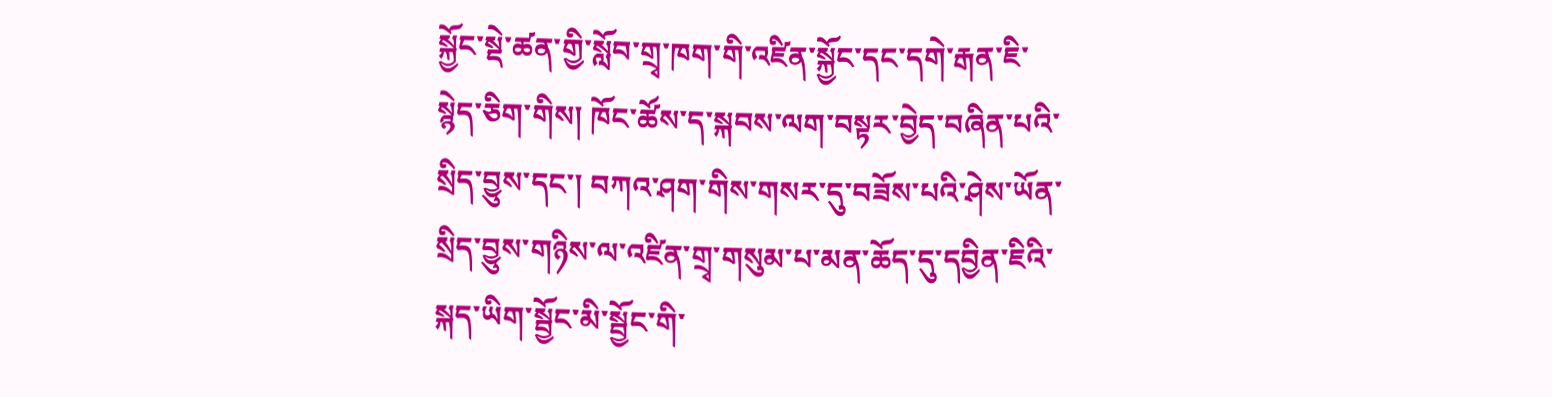སྐྱོང་སྡེ་ཚན་གྱི་སློབ་གྲྭ་ཁག་གི་འཛིན་སྐྱོང་དང་དགེ་རྒན་ཇི་སྙེད་ཅིག་གིས། ཁོང་ཚོས་ད་སྐབས་ལག་བསྟར་བྱེད་བཞིན་པའི་སྲིད་བྱུས་དང་། བཀའ་ཤག་གིས་གསར་དུ་བཟོས་པའི་ཤེས་ཡོན་སྲིད་བྱུས་གཉིས་ལ་འཛིན་གྲྭ་གསུམ་པ་མན་ཆོད་དུ་དབྱིན་ཇིའི་སྐད་ཡིག་སྦྱོང་མི་སྦྱོང་གི་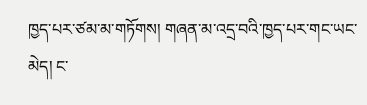ཁྱད་པར་ཙམ་མ་གཏོགས། གཞན་མ་འདྲ་བའི་ཁྱད་པར་གང་ཡང་མེད། ང་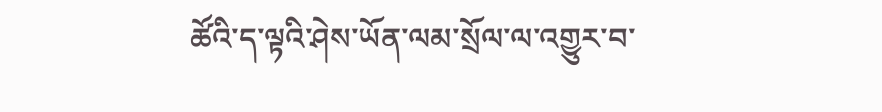ཚོའི་ད་ལྟའི་ཤེས་ཡོན་ལམ་སྲོལ་ལ་འགྱུར་བ་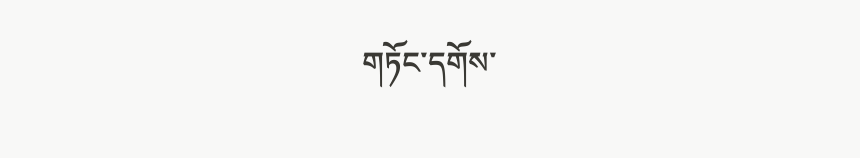གཏོང་དགོས་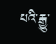པའི་རྒྱུ་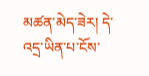མཚན་མེད་ཟེར། དེ་འདྲ་ཡིན་པ་ངོས་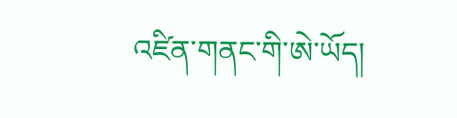འཛིན་གནང་གི་ཨེ་ཡོད།